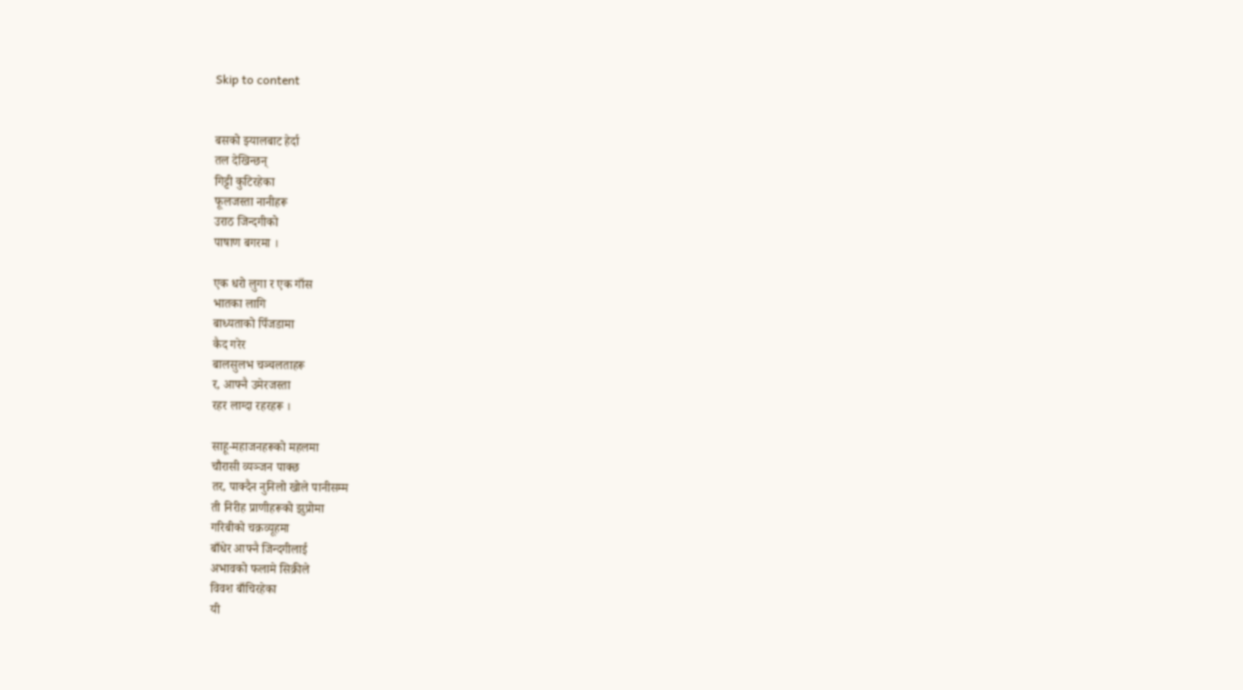Skip to content


बसको झ्यालबाट हेर्दा
तल देखिन्छन्
गिट्टी कुटिरहेका
फूलजस्ता नानीहरू
उराठ जिन्दगीको
पाषाण बगरमा ।

एक धरो लुगा र एक गाँस
भातका लागि
बाध्यताको पिँजडामा
कैद गरेर
बालसुलभ चञ्चलताहरू
र, आफ्नै उमेरजस्ता
रहर लाग्दा रहरहरू ।

साहू-महाजनहरूको महलमा
चौरासी व्यञ्जन पाक्छ
तर, पाक्दैन नुनिलो खोले पानीसम्म
ती निरीह प्राणीहरूको झुप्रोमा
गरिबीको चक्रव्यूहमा
बाँधेर आफ्नै जिन्दगीलाई
अभावको फलामे सिक्रीले
विवश बाँचिरहेका
यी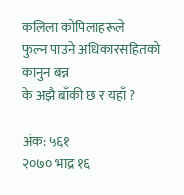कलिला कोपिलाहरूले
फुल्न पाउने अधिकारसहितको
कानुन बन्न
के अझै बाँकी छ र यहाँ ?

अंक: ५६१
२०७० भाद्र १६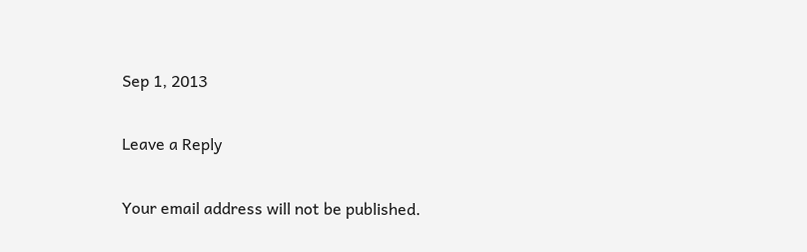Sep 1, 2013

Leave a Reply

Your email address will not be published.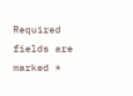Required fields are marked *